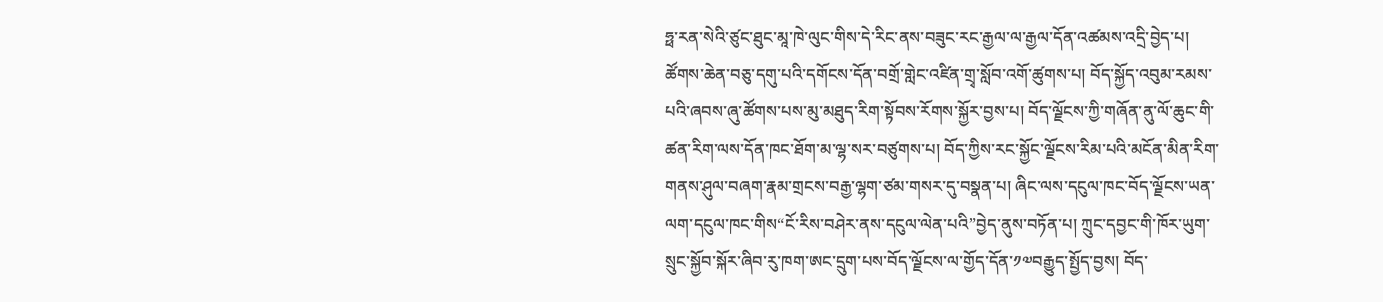ཧྥ་རན་སེའི་ཙུང་ཐུང་མཱ་ཁེ་ལུང་གིས་དེ་རིང་ནས་བཟུང་རང་རྒྱལ་ལ་རྒྱལ་དོན་འཚམས་འདྲི་བྱེད་པ། ཚོགས་ཆེན་བཅུ་དགུ་པའི་དགོངས་དོན་བགྲོ་གླེང་འཛིན་གྲྭ་སློབ་འགོ་ཚུགས་པ། བོད་སྐྱོད་འབུམ་རམས་པའི་ཞབས་ཞུ་ཚོགས་པས་མུ་མཐུད་རིག་སྟོབས་རོགས་སྐྱོར་བྱས་པ། བོད་ལྗོངས་ཀྱི་གཞོན་ནུ་ལོ་ཆུང་གི་ཚན་རིག་ལས་དོན་ཁང་ཐོག་མ་ལྷ་སར་བཙུགས་པ། བོད་ཀྱིས་རང་སྐྱོང་ལྗོངས་རིམ་པའི་མངོན་མིན་རིག་གནས་ཤུལ་བཞག་རྣམ་གྲངས་བརྒྱ་ལྷག་ཙམ་གསར་དུ་བསྣན་པ། ཞིང་ལས་དངུལ་ཁང་བོད་ལྗོངས་ཡན་ལག་དངུལ་ཁང་གིས“ངོ་རིས་བཤེར་ནས་དངུལ་ལེན་པའི”བྱེད་ནུས་བཏོན་པ། ཀྲུང་དབྱང་གི་ཁོར་ཡུག་སྲུང་སྐྱོབ་སྐོར་ཞིབ་རུ་ཁག་ཨང་དྲུག་པས་བོད་ལྗོངས་ལ་གྱོད་དོན་༡༧བརྒྱུད་སྤྱོད་བྱས། བོད་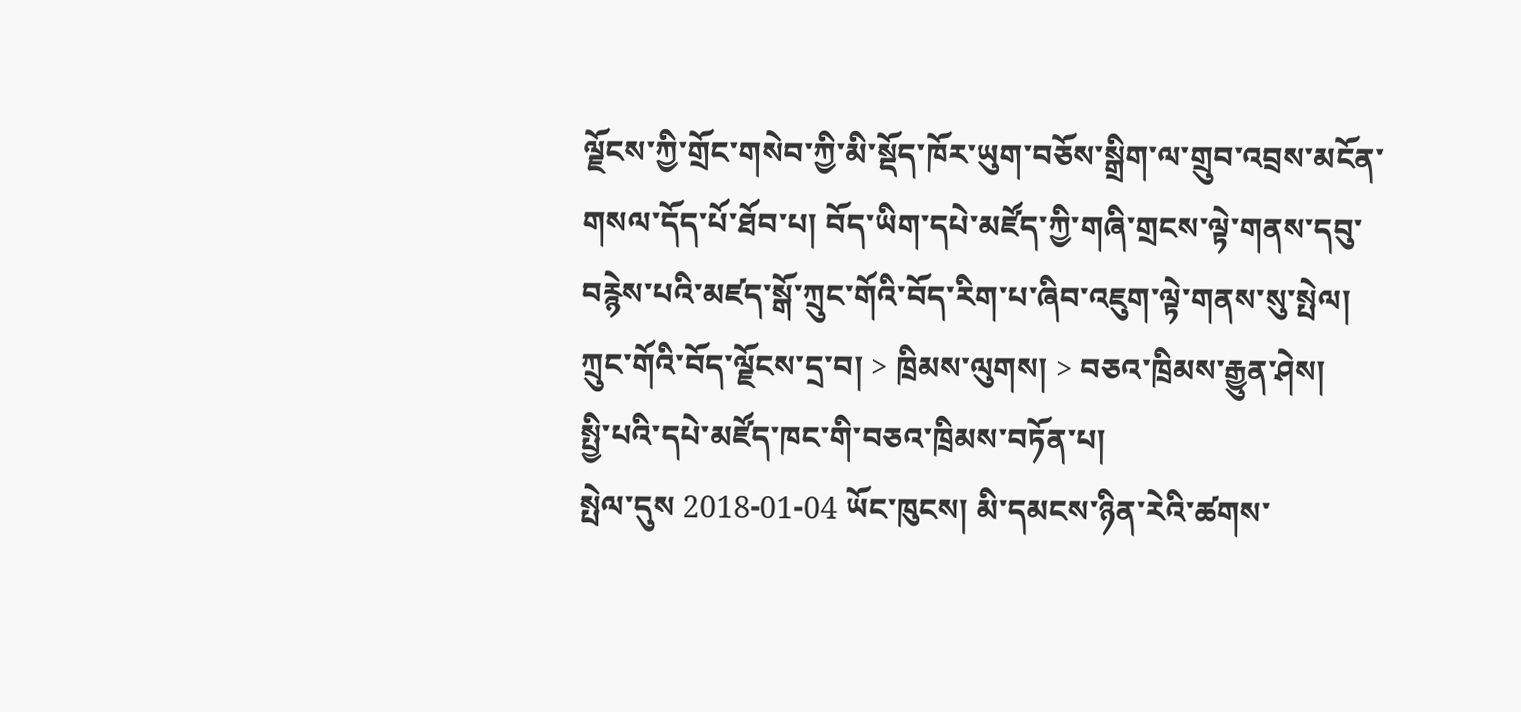ལྗོངས་ཀྱི་གྲོང་གསེབ་ཀྱི་མི་སྡོད་ཁོར་ཡུག་བཅོས་སྒྲིག་ལ་གྲུབ་འབྲས་མངོན་གསལ་དོད་པོ་ཐོབ་པ། བོད་ཡིག་དཔེ་མཛོད་ཀྱི་གཞི་གྲངས་ལྟེ་གནས་དབུ་བརྙེས་པའི་མཛད་སྒོ་ཀྲུང་གོའི་བོད་རིག་པ་ཞིབ་འཇུག་ལྟེ་གནས་སུ་སྤེལ།
ཀྲུང་གོའི་བོད་ལྗོངས་དྲ་བ། > ཁྲིམས་ལུགས། > བཅའ་ཁྲིམས་རྒྱུན་ཤེས།
སྤྱི་པའི་དཔེ་མཛོད་ཁང་གི་བཅའ་ཁྲིམས་བཏོན་པ།
སྤེལ་དུས 2018-01-04 ཡོང་ཁུངས། མི་དམངས་ཉིན་རེའི་ཚགས་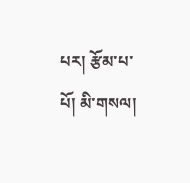པར། རྩོམ་པ་པོ། མི་གསལ།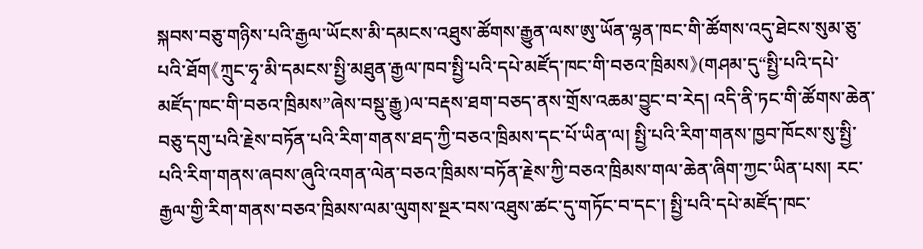སྐབས་བཅུ་གཉིས་པའི་རྒྱལ་ཡོངས་མི་དམངས་འཐུས་ཚོགས་རྒྱུན་ལས་ཨུ་ཡོན་ལྷན་ཁང་གི་ཚོགས་འདུ་ཐེངས་སུམ་ཅུ་པའི་ཐོག《ཀྲུང་ཧྭ་མི་དམངས་སྤྱི་མཐུན་རྒྱལ་ཁབ་སྤྱི་པའི་དཔེ་མཛོད་ཁང་གི་བཅའ་ཁྲིམས》(གཤམ་དུ“སྤྱི་པའི་དཔེ་མཛོད་ཁང་གི་བཅའ་ཁྲིམས”ཞེས་བསྡུ་རྒྱུ)ལ་བརྡས་ཐག་བཅད་ནས་གྲོས་འཆམ་བྱུང་བ་རེད། འདི་ནི་ཏང་གི་ཚོགས་ཆེན་བཅུ་དགུ་པའི་རྗེས་བཏོན་པའི་རིག་གནས་ཐད་ཀྱི་བཅའ་ཁྲིམས་དང་པོ་ཡིན་ལ། སྤྱི་པའི་རིག་གནས་ཁྱབ་ཁོངས་སུ་སྤྱི་པའི་རིག་གནས་ཞབས་ཞུའི་འགན་ལེན་བཅའ་ཁྲིམས་བཏོན་རྗེས་ཀྱི་བཅའ་ཁྲིམས་གལ་ཆེན་ཞིག་ཀྱང་ཡིན་པས། རང་རྒྱལ་གྱི་རིག་གནས་བཅའ་ཁྲིམས་ལམ་ལུགས་སྔར་བས་འཐུས་ཚང་དུ་གཏོང་བ་དང་། སྤྱི་པའི་དཔེ་མཛོད་ཁང་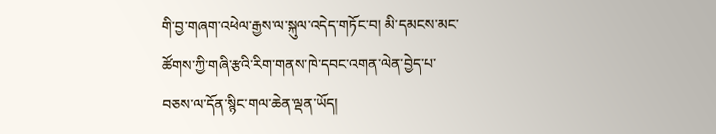གི་བྱ་གཞག་འཕེལ་རྒྱས་ལ་སྐུལ་འདེད་གཏོང་བ། མི་དམངས་མང་ཚོགས་ཀྱི་གཞི་རྩའི་རིག་གནས་ཁེ་དབང་འགན་ལེན་བྱེད་པ་བཅས་ལ་དོན་སྙིང་གལ་ཆེན་ལྡན་ཡོད།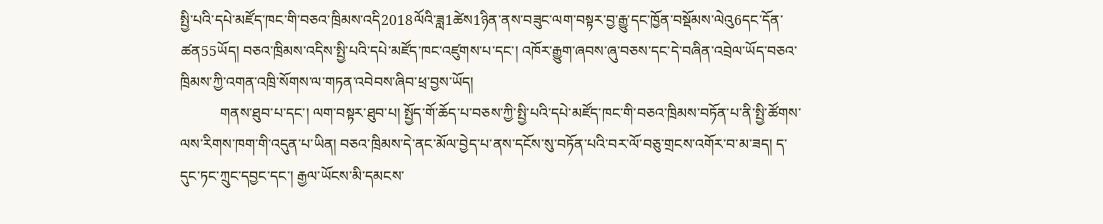སྤྱི་པའི་དཔེ་མཛོད་ཁང་གི་བཅའ་ཁྲིམས་འདི2018ལོའི་ཟླ1ཚེས1ཉིན་ནས་བཟུང་ལག་བསྟར་བྱ་རྒྱུ་དང་ཁྱོན་བསྡོམས་ལེའུ6དང་དོན་ཚན55ཡོད། བཅའ་ཁྲིམས་འདིས་སྤྱི་པའི་དཔེ་མཛོད་ཁང་འཛུགས་པ་དང་། འཁོར་རྒྱུག་ཞབས་ཞུ་བཅས་དང་དེ་བཞིན་འབྲེལ་ཡོད་བཅའ་ཁྲིམས་ཀྱི་འགན་འཁྲི་སོགས་ལ་གཏན་འབེབས་ཞིབ་ཕྲ་བྱས་ཡོད།
           གནས་ཐུབ་པ་དང་། ལག་བསྟར་ཐུབ་པ། སྤྱོད་གོ་ཆོད་པ་བཅས་ཀྱི་སྤྱི་པའི་དཔེ་མཛོད་ཁང་གི་བཅའ་ཁྲིམས་བཏོན་པ་ནི་སྤྱི་ཚོགས་ལས་རིགས་ཁག་གི་འདུན་པ་ཡིན། བཅའ་ཁྲིམས་དེ་ནང་མོལ་བྱེད་པ་ནས་དངོས་སུ་བཏོན་པའི་བར་ལོ་བཅུ་གྲངས་འགོར་བ་མ་ཟད། ད་དུང་ཏང་ཀྲུང་དབྱང་དང་། རྒྱལ་ཡོངས་མི་དམངས་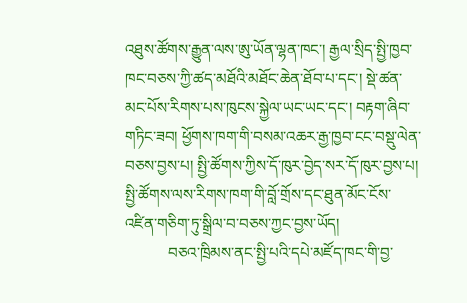འཐུས་ཚོགས་རྒྱུན་ལས་ཨུ་ཡོན་ལྷན་ཁང་། རྒྱལ་སྲིད་སྤྱི་ཁྱབ་ཁང་བཅས་ཀྱི་ཚད་མཐོའི་མཐོང་ཆེན་ཐོབ་པ་དང་། སྡེ་ཚན་མང་པོས་རིགས་པས་ཁུངས་སྐྱེལ་ཡང་ཡང་དང་། བརྟག་ཞིབ་གཏིང་ཟབ། ཕྱོགས་ཁག་གི་བསམ་འཆར་རྒྱ་ཁྱབ་ངང་བསྡུ་ལེན་བཅས་བྱས་པ། སྤྱི་ཚོགས་ཀྱིས་དོ་ཁུར་བྱེད་སར་དོ་ཁུར་བྱས་པ། སྤྱི་ཚོགས་ལས་རིགས་ཁག་གི་བློ་གྲོས་དང་ཐུན་མོང་ངོས་འཛིན་གཅིག་ཏུ་སྒྲིལ་བ་བཅས་ཀྱང་བྱས་ཡོད།
           བཅའ་ཁྲིམས་ནང་སྤྱི་པའི་དཔེ་མཛོད་ཁང་གི་བྱ་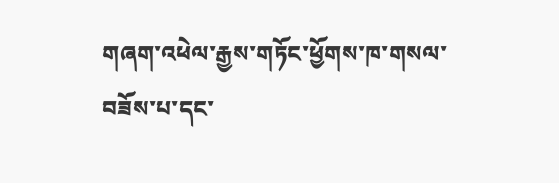གཞག་འཕེལ་རྒྱས་གཏོང་ཕྱོགས་ཁ་གསལ་བཟོས་པ་དང་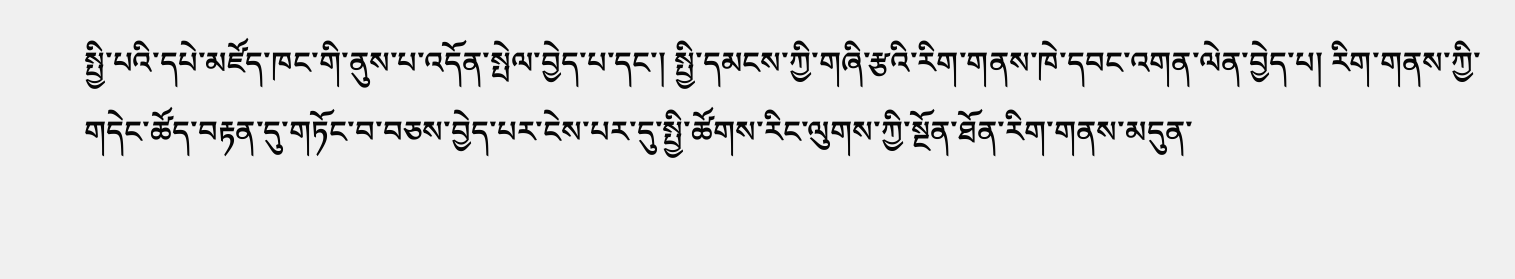སྤྱི་པའི་དཔེ་མཛོད་ཁང་གི་ནུས་པ་འདོན་སྤེལ་བྱེད་པ་དང་། སྤྱི་དམངས་ཀྱི་གཞི་རྩའི་རིག་གནས་ཁེ་དབང་འགན་ལེན་བྱེད་པ། རིག་གནས་ཀྱི་གདེང་ཚོད་བརྟན་དུ་གཏོང་བ་བཅས་བྱེད་པར་ངེས་པར་དུ་སྤྱི་ཚོགས་རིང་ལུགས་ཀྱི་སྔོན་ཐོན་རིག་གནས་མདུན་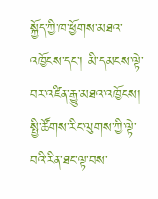སྐྱོད་ཀྱི་ཁ་ཕྱོགས་མཐའ་འཁྱོངས་དང་། མི་དམངས་ལྟེ་བར་འཛིན་རྒྱུ་མཐའ་འཁྱོངས། སྤྱི་ཚོགས་རིང་ལུགས་ཀྱི་ལྟེ་བའི་རིན་ཐང་ལྟ་བས་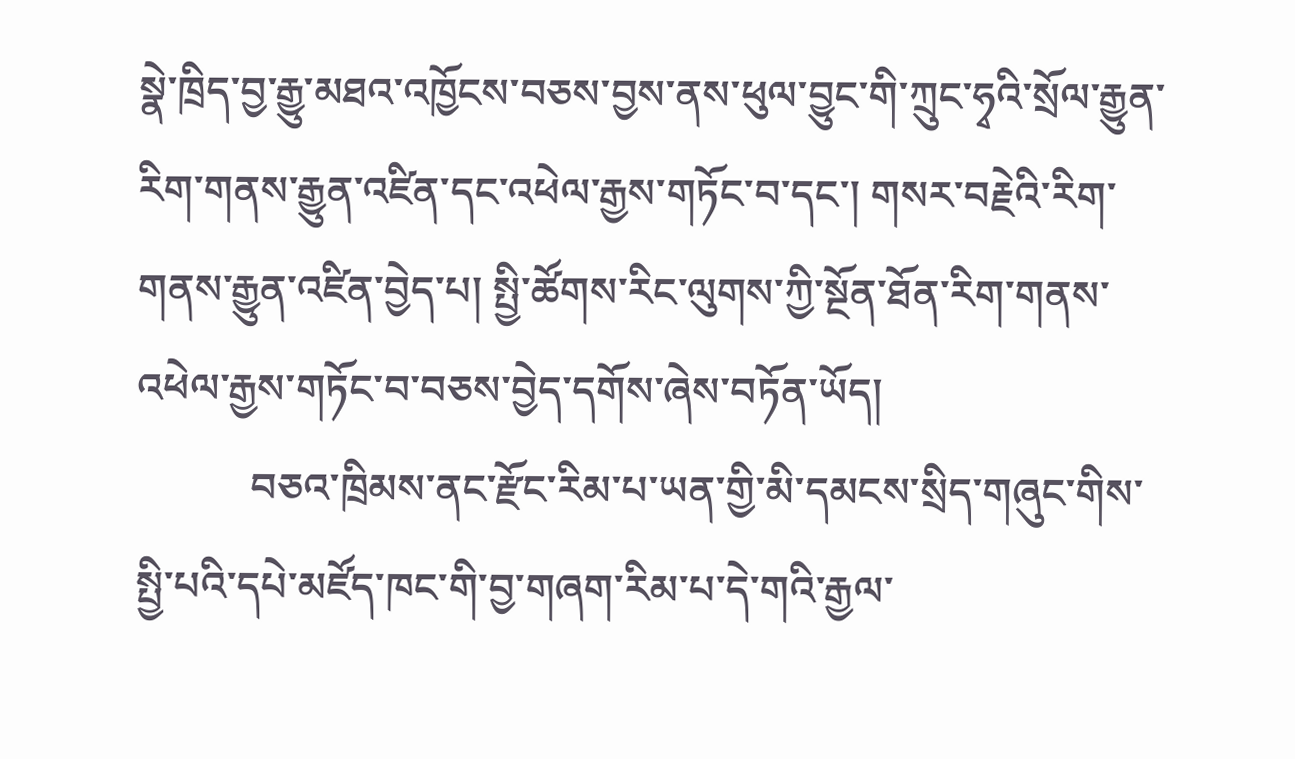སྣེ་ཁྲིད་བྱ་རྒྱུ་མཐའ་འཁྱོངས་བཅས་བྱས་ནས་ཕུལ་བྱུང་གི་ཀྲུང་ཧྭའི་སྲོལ་རྒྱུན་རིག་གནས་རྒྱུན་འཛིན་དང་འཕེལ་རྒྱས་གཏོང་བ་དང་། གསར་བརྗེའི་རིག་གནས་རྒྱུན་འཛིན་བྱེད་པ། སྤྱི་ཚོགས་རིང་ལུགས་ཀྱི་སྔོན་ཐོན་རིག་གནས་འཕེལ་རྒྱས་གཏོང་བ་བཅས་བྱེད་དགོས་ཞེས་བཏོན་ཡོད།
           བཅའ་ཁྲིམས་ནང་རྫོང་རིམ་པ་ཡན་གྱི་མི་དམངས་སྲིད་གཞུང་གིས་སྤྱི་པའི་དཔེ་མཛོད་ཁང་གི་བྱ་གཞག་རིམ་པ་དེ་གའི་རྒྱལ་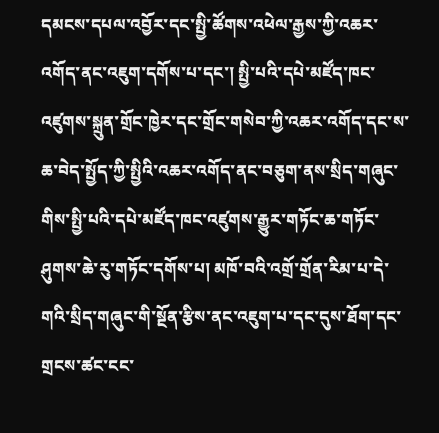དམངས་དཔལ་འབྱོར་དང་སྤྱི་ཚོགས་འཕེལ་རྒྱས་ཀྱི་འཆར་འགོད་ནང་འཇུག་དགོས་པ་དང་། སྤྱི་པའི་དཔེ་མཛོད་ཁང་འཛུགས་སྐྲུན་གྲོང་ཁྱེར་དང་གྲོང་གསེབ་ཀྱི་འཆར་འགོད་དང་ས་ཆ་བེད་སྤྱོད་ཀྱི་སྤྱིའི་འཆར་འགོད་ནང་བཅུག་ནས་སྲིད་གཞུང་གིས་སྤྱི་པའི་དཔེ་མཛོད་ཁང་འཛུགས་རྒྱུར་གཏོང་ཆ་གཏོང་ཤུགས་ཆེ་རུ་གཏོང་དགོས་པ། མཁོ་བའི་འགྲོ་གྲོན་རིམ་པ་དེ་གའི་སྲིད་གཞུང་གི་སྔོན་རྩིས་ནང་འཇུག་པ་དང་དུས་ཐོག་དང་གྲངས་ཚང་ངང་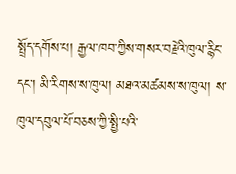སྤྲོད་དགོས་པ། རྒྱལ་ཁབ་ཀྱིས་གསར་བརྗེའི་ཁུལ་རྙིང་དང་། མི་རིགས་ས་ཁུལ། མཐའ་མཚམས་ས་ཁུལ། ས་ཁུལ་དབུལ་པོ་བཅས་ཀྱི་སྤྱི་པའི་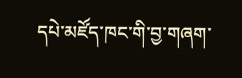དཔེ་མཛོད་ཁང་གི་བྱ་གཞག་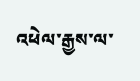འཕེལ་རྒྱས་ལ་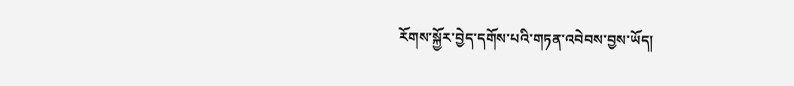རོགས་སྐྱོར་བྱེད་དགོས་པའི་གཏན་འབེབས་བྱས་ཡོད།